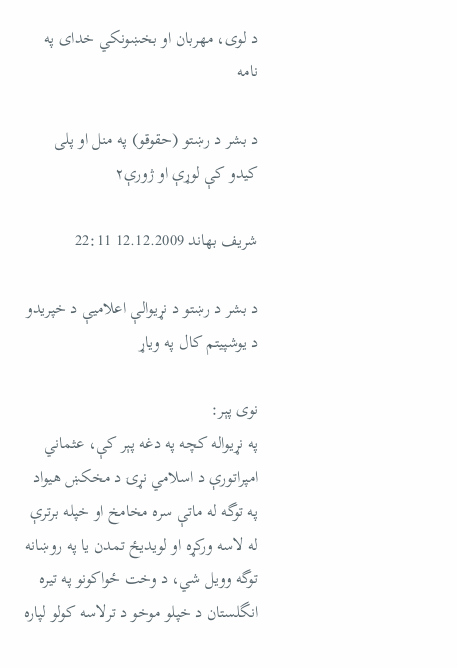د لوی، مهربان او بخښونکي خدای په نامه

د بشر د رښتو (حقوقو) په منل او پلی کیدو کې لوړې او ژورې۲

شریف بهاند 12.12.2009 22:11

د بشر د رښتو د نړیوالې اعلامیې د خپریدو د یوشپیتم کال په ویاړ

نوی پېر:
په نړیواله کچه په دغه پېر کې، عثماني امپراتورې د اسلامي نړۍ د مخکښ هیواد په توگه له ماتې سره مخامخ او خپله برترې له لاسه ورکړه او لویدیځ تمدن یا په روښانه توگه وویل شي، د وخت ځواکونو په تیره انگلستان د خپلو موخو د ترلاسه کولو لپاره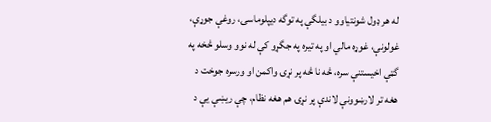له هر ډول شونتیاوو د بیلگې په توگه دیپلوماسۍ، روغې جوړې، غولونې، غوړه مالي او په تیره په جگړو کې له نوو وسلو څخه په گټې اخیستنې سره، څه نا څه پر نړۍ واکمن او ورسره جوخت د هغه تر لارښوونې لاندې پر نړۍ هم هغه نظام، چې ریښې یې د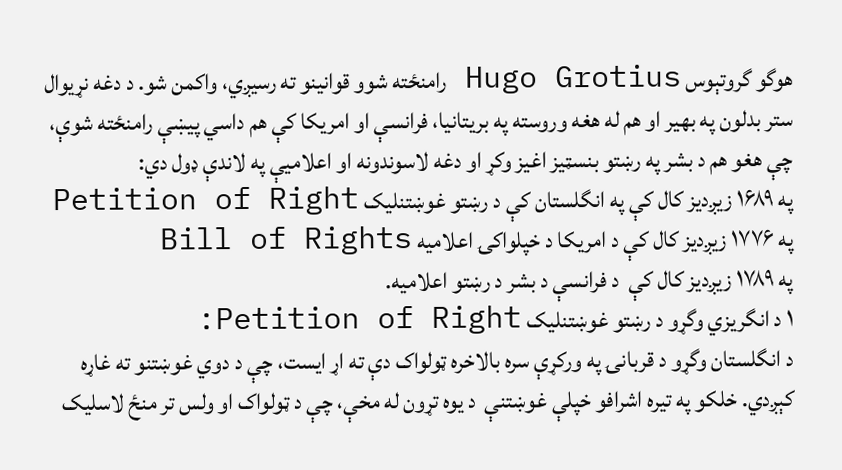هوگو گروتېوس Hugo Grotius رامنځته شوو قوانینو ته رسیږي، واکمن شو. د دغه نړیوال ستر بدلون په بهیر او هم له هغه وروسته په بریتانیا، فرانسې او امریکا کې هم داسي پیښې رامنځته شوې، چې هغو هم د بشر په رښتو بنسټیز اغیز وکړ او دغه لاسوندونه او اعلامیې په لاندې ډول دي:
په ۱۶۸۹ زیږدیز کال کې په انگلستان کې د رښتو غوښتنلیک Petition of Right
په ۱۷۷۶ زیږدیز کال کې د امریکا د خپلواکۍ اعلامیه Bill of Rights
په ۱۷۸۹ زیږدیز کال کې  د فرانسې د بشر د رښتو اعلامیه.
۱ د انگریزي وگړو د رښتو غوښتنلیک Petition of Right:
د انگلستان وگړو د قربانۍ په وركړې سره بالاخره ټولواک دې ته اړ ایست، چې د دوي غوښتنو ته غاړه کېږدي. خلکو په تیره اشرافو خپلې غوښتنې  د یوه تړون له مخې، چې د ټولواک او ولس تر منځ لاسلیک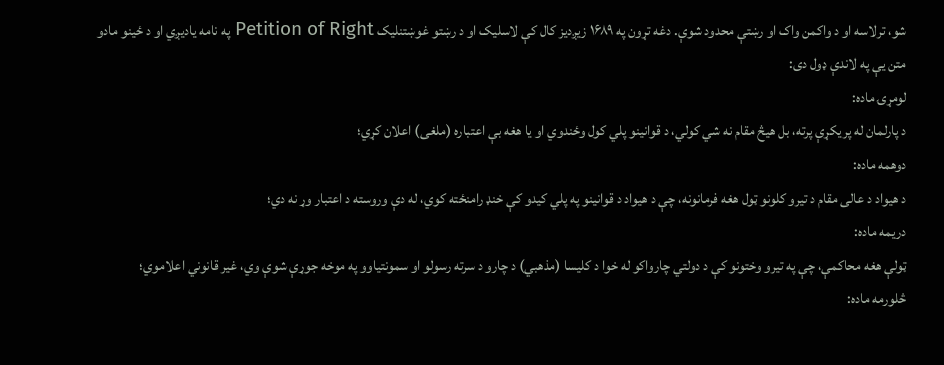شو، ترلاسه او د واکمن واک او رښتې محدود شوې. دغه تړون په ۱۶۸۹ زیږدیز کال کې لاسلیک او د رښتو غوښتنلیک Petition of Right په نامه یادیږي او د ځینو مادو متن یې په لاندې ډول دی:
لومړۍ ماده:
د پارلمان له پریکړې پرته، بل هیڅ مقام نه شي کولي، د قوانینو پلي کول وځندوي او یا هغه بې اعتباره (ملغی) اعلان کړي؛
دوهمه ماده:
د هیواد د عالی مقام د تیرو کلونو ټول هغه فرمانونه، چې د هیواد د قوانینو په پلي کیدو کې خنډ رامنځته کوي، له دې وروسته د اعتبار وړ نه دي؛
دریمه ماده:
ټولې هغه محاکمې، چې په تیرو وختونو کې د دولتي چارواکو له خوا د کلیسا (مذهبي) د چارو د سرته رسولو او سمونتیاوو په موخه جوړې شوې وي، غیر قانوني اعلاموي؛
څلورمه ماده: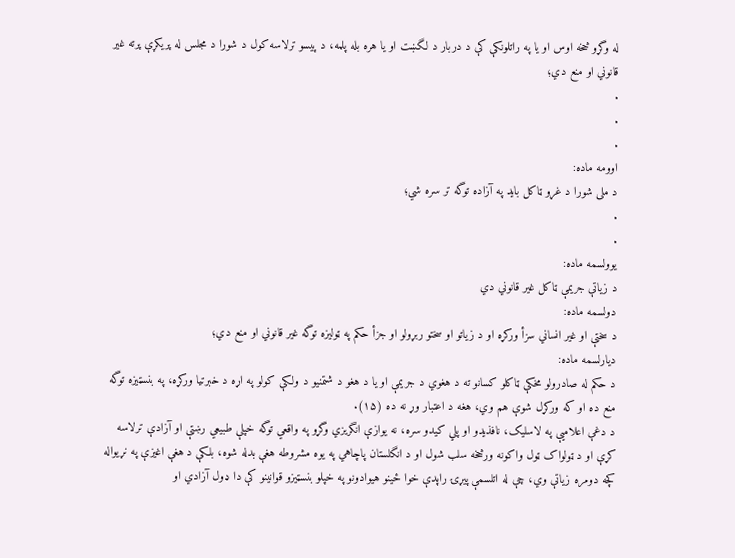له وگړو څخه اوس او یا په راتلونکې کې د دربار د لگښت او یا هره بله پلمه، د پیسو ترلاسه کول د شورا د مجلس له پریکړې پرته غیر قانوني او منع دي؛
.
.
.
اوومه ماده:
د ملی شورا د غړو ټاکل باید په آزاده توگه تر سره شي؛
.
.
یوولسمه ماده:
د زیاتې جریمې ټاکل غیر قانوني دي
دولسمه ماده:
د سختې او غیر انساني سزأ ورکړه او د زیاتو او سختو ربړولو او جزأ حکم په ټولیزه توگه غیر قانوني او منع دي؛
دیارلسمه ماده:
د حکم له صادرولو مخکې ټاکلو کسانو ته د هغوي د جریمې او یا د هغو د شتمنیو د ولکې کولو په اړه د خبرتیا ورکړه، په بنسټیزه توگه منع ده او که ورکړل شوې هم وي، هغه د اعتبار وړ نه ده (۱۵).
د دغې اعلامیې په لاسلیک، نافذیدو او پلي کیدو سره، نه یوازې انگریزي وگړو په واقعي توگه خپلې طبیعي رښتې او آزادې ترلاسه کړې او د ټولواک ټول واکونه ورڅخه سلب شول او د انگلستان پاچاهي په یوه مشروطه هغې بدله شوه، بلکې د هغې اغیزې په نړیواله کچه دومره زیاتې وي، چې له اتلسمې پیړۍ راپدې خوا ځینو هیوادونو په خپلو بنسټیزو قوانینو کې دا ډول آزادي او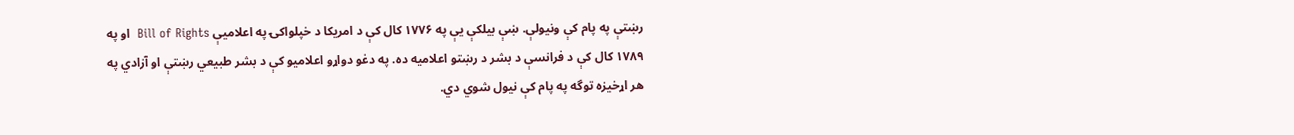رښتې په پام کې ونیولې. ښې بیلکې یې په ۱۷۷۶ کال کې د امریکا د خپلواکۍ په اعلامیې Bill of Rights  او په ۱۷۸۹ کال کې د فرانسې د بشر د رښتو اعلامیه ده. په دغو دواړو اعلامیو کې د بشر طبیعي رښتې او آزادي په هر اړخیزه توگه په پام کې نیول شوي دي.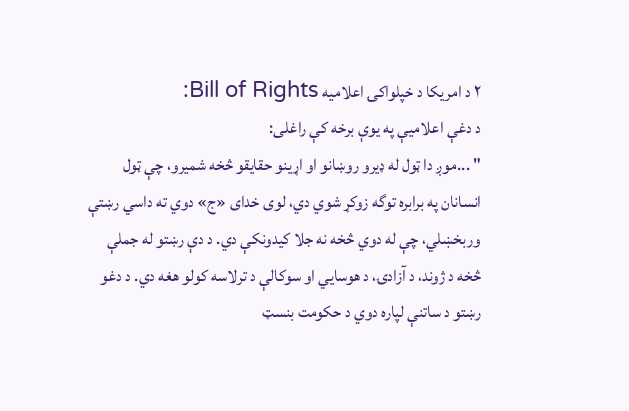۲ د امریکا د خپلواکۍ اعلامیه Bill of Rights:
د دغې اعلامیې په یوې برخه کې راغلی:
" ...موږ دا ټول له ډیرو روښانو او اړینو حقایقو څخه شمیرو، چې ټول انسانان په برابره توگه زوکړ شوي دي، لوی خدای «ج» دوي ته داسي رښتې وربخښلي، چې له دوي څخه نه جلا کیدونکې دي. د دې رښتو له جملې څخه د ژوند، د آزادۍ، د هوسایي او سوکالې د ترلاسه کولو هغه دي. د دغو رښتو د ساتنې لپاره دوي د حکومت بنسټ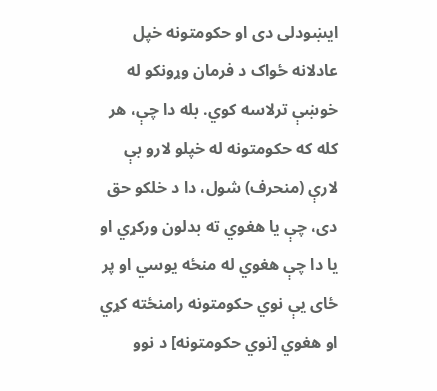ایښودلی دی او حکومتونه خپل عادلانه ځواک د فرمان وړونکو له خوښې ترلاسه کوي. بله دا چې، هر کله که حکومتونه له خپلو لارو بې لارې (منحرف) شول، دا د خلکو حق دی، چې یا هغوي ته بدلون ورکړي او یا دا چې هغوي له منځه یوسي او پر ځای یې نوي حکومتونه رامنځته کړي او هغوي [نوي حکومتونه] د نوو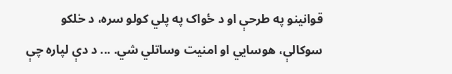قوانینو په طرحې او د ځواک په پلي کولو سره، د خلکو سوکالې، هوسایي او امنیت وساتلي شي. ... د دې لپاره چې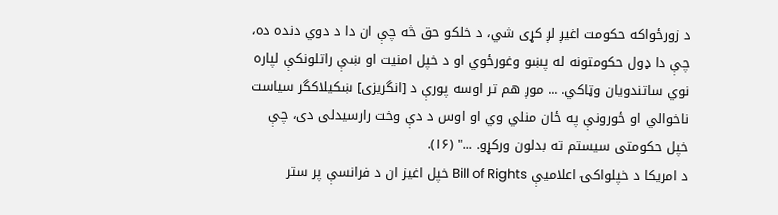د زورځواکه حکومت اغیږ لږ کړی شي، د خلکو حق څه چې ان دا د دوي دنده ده، چې دا ډول حکومتونه له پښو وغورځوي او د خپل امنیت او ښې راتلونکې لپاره نوي ساتندویان وټاکي. ... موږ هم تر اوسه پورې د [انگریزی] ښکیلاکگر سیاست ناخوالي او ځورونې په ځان منلي وي او اوس د دې وخت رارسیدلی دی، چې خپل حکومتی سیستم ته بدلون ورکړو. ..." (۱۶).
د امریکا د خپلواکۍ اعلامیې Bill of Rights خپل اغیز ان د فرانسې پر ستر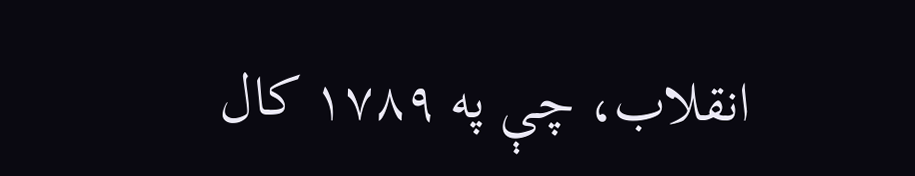انقلاب، چې په ۱۷۸۹ کال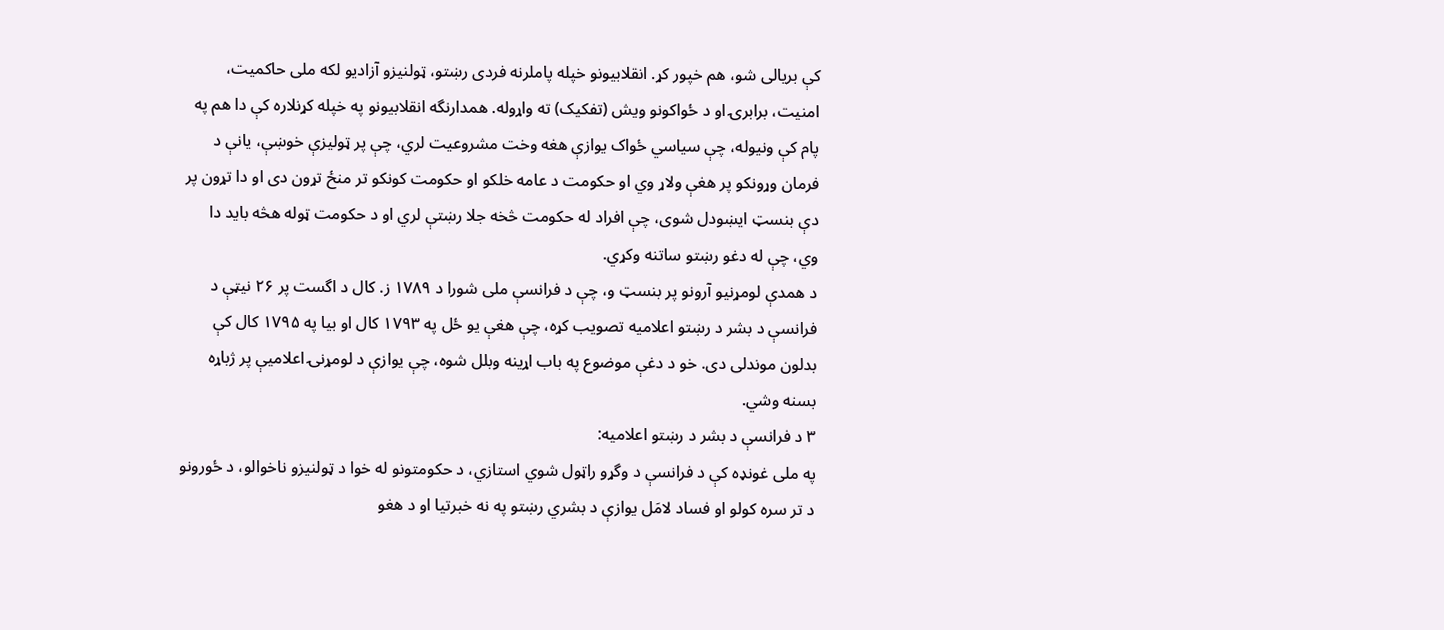کې بریالی شو، هم خپور کړ. انقلابیونو خپله پاملرنه فردی رښتو، ټولنیزو آزادیو لکه ملی حاکمیت، امنیت، برابرۍ او د ځواکونو ویش (تفکیک) ته واړوله. همدارنگه انقلابیونو په خپله کړنلاره کې دا هم په پام کې ونیوله، چې سیاسي ځواک یوازې هغه وخت مشروعیت لري، چې پر ټولیزې خوښې، یانې د فرمان وړونکو پر هغې ولاړ وي او حکومت د عامه خلکو او حکومت کونکو تر منځ تړون دی او دا تړون پر دې بنسټ ایښودل شوی، چې افراد له حکومت څخه جلا رښتې لري او د حکومت ټوله هڅه باید دا وي، چې له دغو رښتو ساتنه وکړي.
د همدې لومړنیو آرونو پر بنسټ و، چې د فرانسې ملی شورا د ۱۷۸۹ ز. کال د اگست پر ۲۶ نیټې د فرانسې د بشر د رښتو اعلامیه تصویب کړه، چې هغې یو ځل په ۱۷۹۳ کال او بیا په ۱۷۹۵ کال کې بدلون موندلی دی. خو د دغې موضوع په باب اړینه وبلل شوه، چې یوازې د لومړنۍ اعلامیې پر ژباړه بسنه وشي.
۳ د فرانسې د بشر د رښتو اعلامیه:
په ملی غونډه کې د فرانسې د وگړو راټول شوي استازي، د حکومتونو له خوا د ټولنیزو ناخوالو، د ځورونو د تر سره کولو او فساد لامَل یوازې د بشري رښتو په نه خبرتیا او د هغو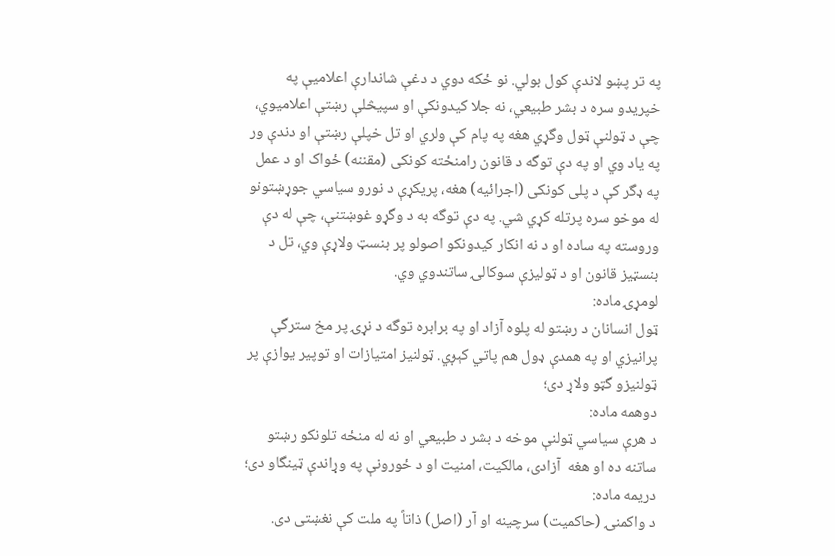په تر پښو لاندې کول بولي. نو ځکه دوي د دغې شاندارې اعلامیې په خپریدو سره د بشر طبیعي، نه جلا کیدونکې او سپیڅلې رښتې اعلامیوي، چې د ټولنې ټول وگړي هغه په پام کې ولري او تل خپلې رښتې او دندې ور په یاد وي او په دې توگه د قانون رامنځته کونکی (مقننه) ځواک او د عمل په ډگر کې د پلی کونکی (اجرائیه) هغه، پریکړې د نورو سیاسي جوړښتونو له موخو سره پرتله کړي شي. په دې توگه به د وگړو غوښتنې، چې له دې وروسته په ساده او د نه انکار کیدونکو اصولو پر بنسټ ولاړې وي، تل د بنسټیز قانون او د ټولیزې سوکالۍ ساتندوي وي.
لومړۍ ماده:
ټول انسانان د رښتو له پلوه آزاد او په برابره توگه د نړۍ پر مخ سترگې پرانیزي او په همدې ډول هم پاتي کېږي. ټولنیز امتیازات او توپیر یوازې پر ټولنیزو گټو ولاړ دی؛
دوهمه ماده:
د هرې سیاسي ټولنې موخه د بشر د طبیعي او نه له منځه تلونکو رښتو ساتنه ده او هغه  آزادی، مالکیت، امنیت او د ځورونې په وړاندې ټینگاو دی؛
دریمه ماده:
د واکمنۍ (حاکمیت) سرچینه او آر (اصل) ذاتاً په ملت کې نغښتی دی.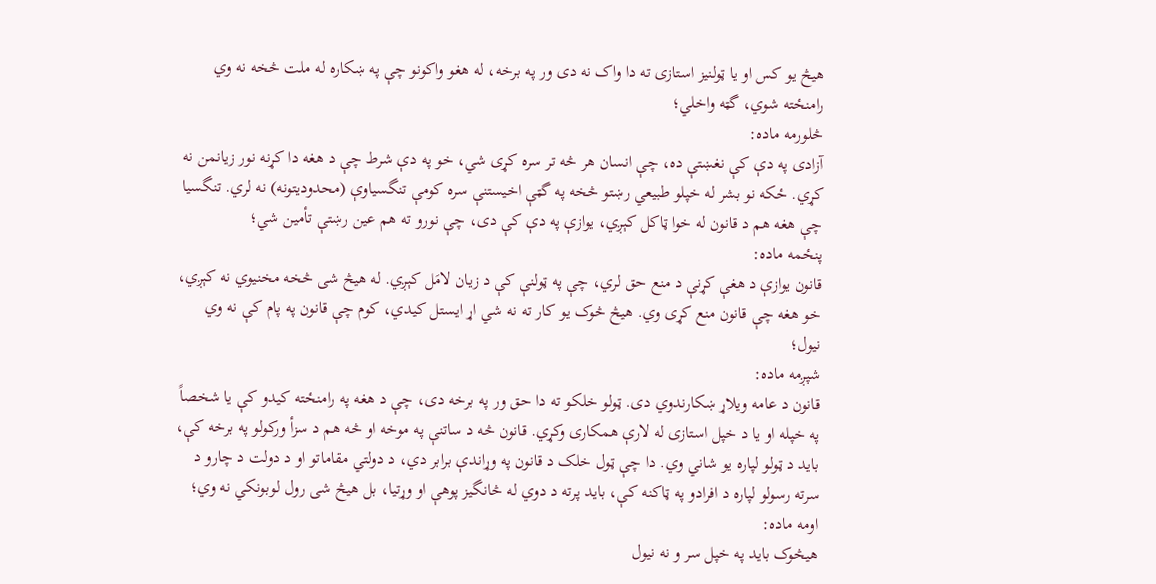هیڅ یو کس او یا ټولنیز استازی ته دا واک نه دی ور په برخه، له هغو واکونو چې په ښکاره له ملت څخه نه وي رامنځته شوي، گټه واخلي؛
څلورمه ماده:
آزادی په دې کې نغښتې ده، چې انسان هر څه تر سره کړی شي، خو په دې شرط چې د هغه دا کړنه نور زیانمن نه کړي. ځکه نو بشر له خپلو طبیعي رښتو څخه په گټې اخیستنې سره کومې تنگسیاوې (محدودیتونه) نه لري. تنگسیا چې هغه هم د قانون له خوا ټاکل کېږي، یوازې په دې کې دی، چې نورو ته هم عین رښتې تأمین شي؛
پنځمه ماده:
قانون یوازې د هغې کړنې د منع حق لري، چې په ټولنې کې د زیان لامَل کېږي. له هیڅ شی څخه مخنیوي نه کېږي، خو هغه چې قانون منع کړی وي. هیڅ څوک یو کار ته نه شي اړ ایستل کیدي، کوم چې قانون په پام کې نه وي نیول؛
شپږمه ماده:
قانون د عامه ویلاړ ښکارندوي دی. ټولو خلکو ته دا حق ور په برخه دی، چې د هغه په رامنځته کیدو کې یا شخصاً په خپله او یا د خپل استازی له لارې همکاری وکړي. قانون څه د ساتنې په موخه او څه هم د سزأ ورکولو په برخه کې، باید د ټولو لپاره یو شاني وي. دا چې ټول خلک د قانون په وړاندې برابر دي، د دولتي مقاماتو او د دولت د چارو د سرته رسولو لپاره د افرادو په ټاکنه کې، باید پرته د دوي له څانگیز پوهې او وړتیا، بل هیڅ شی رول لوبونکي نه وي؛
اومه ماده:
هیڅوک باید په خپل سر و نه نیول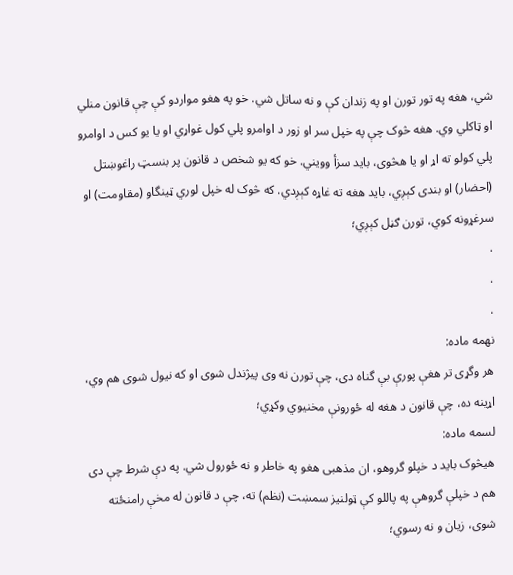شي، هغه په تور تورن او په زندان کې و نه ساتل شي. خو په هغو مواردو کې چې قانون منلي او ټاکلي وي. هغه څوک چې په خپل سر او زور د اوامرو پلي کول غواړي او یا یو کس د اوامرو پلي کولو ته اړ او یا هڅوی، باید سزأ وویني. خو که یو شخص د قانون پر بنسټ راغوښتل (احضار) او بندی کېږي، باید هغه ته غاړه کېږدي. که څوک له خپل لوري ټینگاو (مقاومت) او سرغړونه کوي، تورن ګڼل کېږي؛
.
.
.
نهمه ماده:
هر وگړی تر هغې پورې بې گناه دی، چې تورن نه وی پیژندل شوی او که نیول شوی هم وي، اړینه ده، چې قانون د هغه له ځورونې مخنیوي وکړي؛
لسمه ماده:
هیڅوک باید د خپلو گروهو، ان مذهبی هغو په خاطر و نه ځورول شي. په دې شرط چې دی هم د خپلې گروهې په پاللو کې ټولنیز سمښت (نظم) ته، چې د قانون له مخې رامنځته شوی، زیان و نه رسوي؛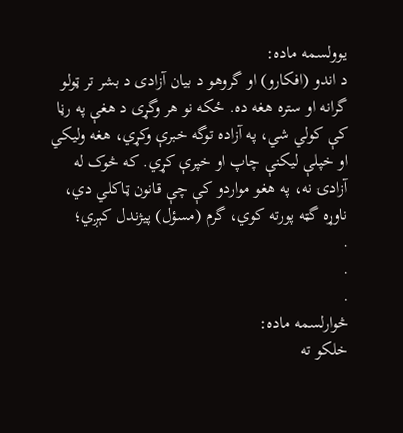یوولسمه ماده:
د اندو (افکارو) او گروهو د بیان آزادی د بشر تر ټولو گرانه او ستره هغه ده. ځکه نو هر وگړی د هغې په رڼا کې کولي شي، په آزاده توگه خبرې وکړي، هغه ولیکي او خپلې لیکنې چاپ او خپرې کړي. که څوک له آزادۍ نه، په هغو مواردو کې چې قانون ټاکلي دي، ناوړه گټه پورته کوي، گرم (مسؤل) پیژندل کېږي؛
.
.
.
څوارلسمه ماده:
خلکو ته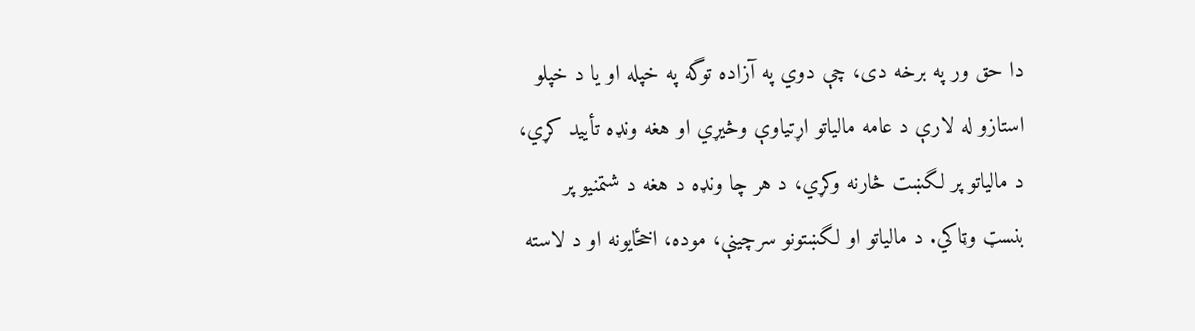دا حق ور په برخه دی، چې دوي په آزاده توگه په خپله او یا د خپلو استازو له لارې د عامه مالیاتو اړتیاوې وڅیړي او هغه ونډه تأیید کړي، د مالیاتو پر لگښت څارنه وکړي، د هر چا ونډه د هغه د شتمنیو پر بنسټ وټاکي. د مالیاتو او لگښتونو سرچینې، موده، اخځایونه او د لاسته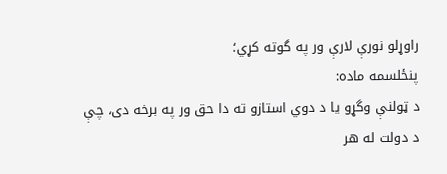راوړلو نورې لارې ور په گوته کړي؛
پنځلسمه ماده:
د ټولنې وگړو یا د دوي استازو ته دا حق ور په برخه دی، چې د دولت له هر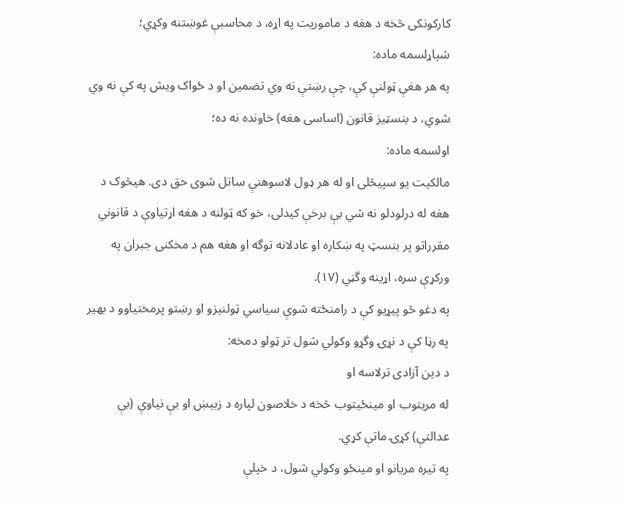کارکونکی څخه د هغه د ماموریت په اړه، د محاسبې غوښتنه وکړي؛
شپاړلسمه ماده:
په هر هغې ټولنې کې، چې رښتې نه وي تضمین او د ځواک ویش په کې نه وي شوي، د بنسټیز قانون (اساسی هغه) خاونده نه ده؛
اولسمه ماده:
مالکیت یو سپیڅلی او له هر ډول لاسوهنې ساتل شوی حق دی. هیڅوک د هغه له درلودلو نه شي بې برخې کیدلی، خو که ټولنه د هغه اړتیاوې د قانوني مقرراتو پر بنسټ په ښکاره او عادلانه توگه او هغه هم د مخکنی جبران په ورکړې سره، اړینه وگڼي (۱۷).
په دغو څو پیړیو کې د رامنځته شوې سیاسي ټولنیزو او رښتو پرمختیاوو د بهیر په رڼا کې د نړۍ وگړو وکولي شول تر ټولو دمخه:
د دین آزادی ترلاسه او
له مریتوب او مینځیتوب څخه د خلاصون لپاره د زبیښ او بې نیاوې (بې عدالتې) کړۍ ماتې کړي.
په تیره مریانو او مینځو وکولي شول، د خپلې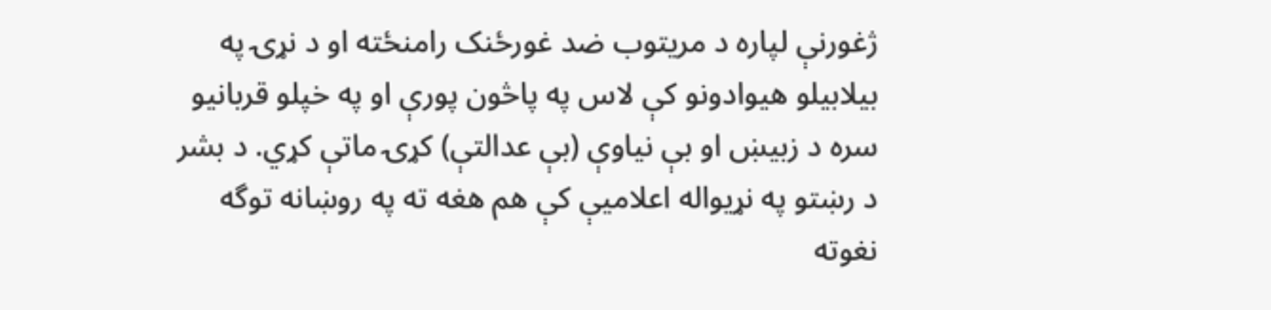ژغورنې لپاره د مریتوب ضد غورځنک رامنځته او د نړۍ په بیلابیلو هیوادونو کې لاس په پاڅون پورې او په خپلو قربانیو سره د زبیښ او بې نیاوې (بې عدالتې) کړۍ ماتې کړي. د بشر د رښتو په نړیواله اعلامیې کې هم هغه ته په روښانه توگه نغوته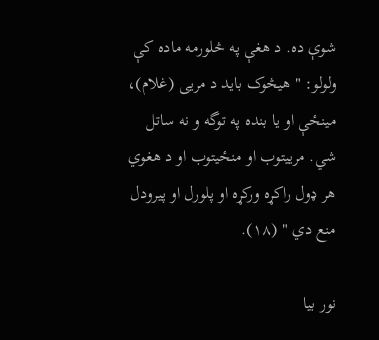شوې ده. د هغې په څلورمه ماده کې ولولو: " هیڅوک باید د مریی (غلام)، مینځې او یا بنده په توگه و نه ساتل شي. مرییتوب او منځیتوب او د هغوي هر ډول راکړه ورکړه او پلورل او پیرودل منع دي " (۱۸).

نور بیا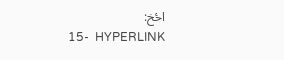اځخ:
15-  HYPERLINK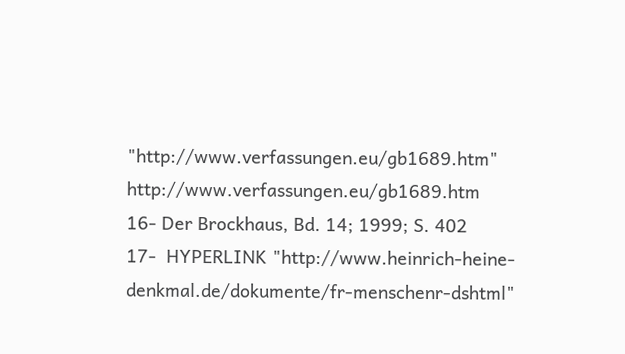"http://www.verfassungen.eu/gb1689.htm" http://www.verfassungen.eu/gb1689.htm
16- Der Brockhaus, Bd. 14; 1999; S. 402
17-  HYPERLINK "http://www.heinrich-heine-denkmal.de/dokumente/fr-menschenr-dshtml"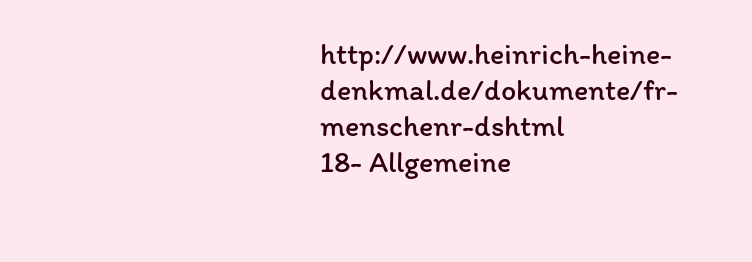http://www.heinrich-heine-denkmal.de/dokumente/fr-menschenr-dshtml
18- Allgemeine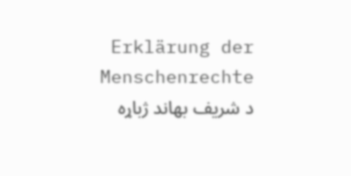Erklärung der Menschenrechte    د شریف بهاند ژباړه